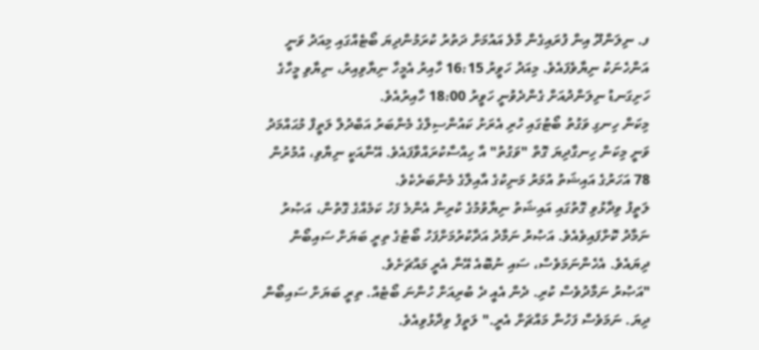ފ. ނިލަންދޫ އިން ފުރައިގެން މާލެ އައުމަށް ދަތުރު ކުރަމުންދިޔަ ބޯޓެއްގައި މިއަދު ވަނީ އަންހެނަކު ނިޔާވެފައެވެ. މިއަދު ހަވީރު 16:15 ހާއިރު އެމީހާ ނިޔާވިއިރު، ނިޔާވި މީހާގެ ހަށިގަނޑު ނިލަންދުއަށް ގެންދެވުނީ ހަވީރު 18:00 ހާއިރުއެވެ.
މިކަން ހިނގި ވަގުތު ބޯޓުގައި ހުރި އެރަށު ކައުންސިލްގެ މެންބަރު އަބްދުލް ލަތީފް މުޙައްމަދު ވަނީ މިކަން ހިނގާދިޔަ ގޮތް "ވަގުތު" އާ ހިއްސާކުރައްވާފައެވެ. އޭނާއަކީ ނިޔާވި، އުމުރުން 78 އަހަރުގެ އައިޝަތު އުމަރު މަނިކުގެ އާއިލާގެ މެންބަރެކެވެ.
ލަތީފު ވިދާޅުވި ގޮތުގައި އައިޝަތު ނިޔާވުމުގެ ކުރިން އެންމެ ފަހު ކަމެއްގެ ގޮތުން، އަޞުރު ނަމާދު ކޮށްފައިވެއެވެ. އަޞުރު ނަމާދު އަދާކުރުމަށްފަހު ބޯޓުގެ ތިރީ ބަޔަށް ސައިބޯން ދިޔައެވެ. އެހެންނަމަވެސް، ސައި ނުބޮއެ އޭނާ އެރީ މައްޗަށެވެ.
"އަޞުރު ނަމާދުވެސް ކުރި. ދެން އެއީ ދެ ބުރިއަށް ހުންނަ ބޯޓެއް. ތިރީ ބަޔަށް ސައިބޯން ދިޔަ. ނަމަވެސް ފަހުން މައްޗަށް އެރީ." ލަތީފު ވިދާޅުވިއެވެ.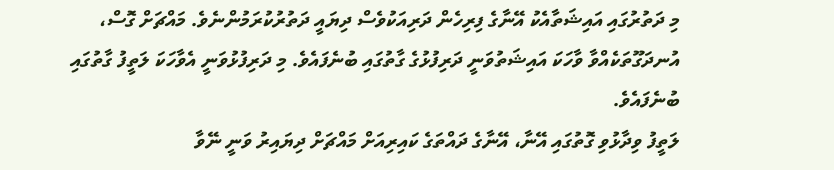މި ދަތުރުގައި އައިޝަތާއެކު އޭނާގެ ފިރިހެން ދަރިއަކުވެސް ދިޔައީ ދަތުރުކުރަމުންނެވެ. މައްޗަށް ގޮސް، އުނދަގޫތަކެއްވާ ވާހަކަ އައިޝަތުވަނީ ދަރިފުޅުގެ ގާތުގައި ބުނެފައެވެ. މި ދަރިފުޅުވަނީ އެވާހަކަ ލަތީފު ގާތުގައި ބުނެފައެވެ.
ލަތީފު ވިދާޅުވި ގޮތުގައި އޭނާ، އޭނާގެ ދައްތަގެ ކައިރިއަށް މައްޗަށް ދިޔައިރު ވަނީ ނޭވާ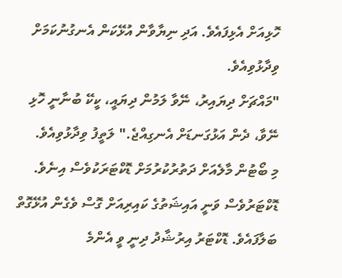ހޮޅިއަށް އެޅިފައެވެ. އަދި ނިޔާވާން އުޅޭކަން އެނގުނުކަމަށް ވިދާޅުވިއެވެ.
"މައްޗަށް ދިޔައިރު، ނޭވާ ލަމުން ދިޔައީ، ކީކޭ ބުނާނީ ހޮޅި ނޭވާ، ދެން އަޅުގަނޑަށް އެނގިއްޖެ." ލަތީފު ވިދާޅުވިއެވެ.
މި ބޯޓުން މާލެއަށް ދަތުރުކުރުމަށް ޑޮކްޓަރަކުވެސް އިނެވެ. ޑޮކްޓަރުވެސް ވަނީ އައިޝަތުގެ ކައިރިއަށް ގޮސް ވެގެން އުޅޭގޮތް ބަލާފައެވެ. ޑޮކްޓަރު އިރުޝާދު ދިނީ ވީ އެންމެ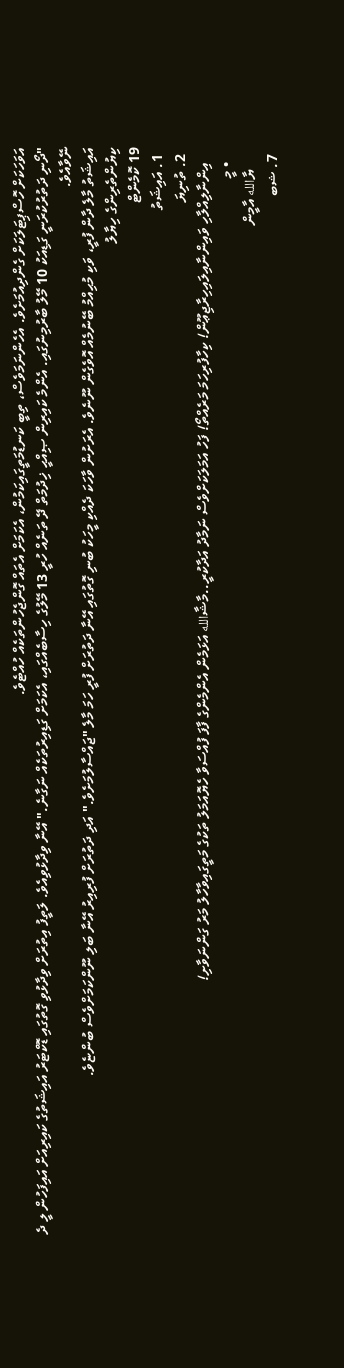އަވަހަކަށް ހޮސްޕިޓަލަކަށް ގެންދިއުމަށެވެ. އެހެންނަމަވެސް، ތިބީ ކަނޑުމަތީގައިކަމުން، އެކަމަށް އެތައް ގޮންޖެހުންތަކެއް ހުއްޓެވެ.
"ދޯނި ދަތުރުކުރަނީ ގަޑިއަކު 10 މޭލު ބާރުމިނުގައި. އެންމެ ކައިރިން ޞިއްޙީ ޚިދުމަތް ދޭ ތަނެއް ހުރީ 13 މޭލުގެ ހިސާބެއްގައި، އެކަމަށް ގަޑިއިރުތަކެއް ނަގާނެ." އޭނާ ވިދާޅުވިއެވެ. ލަތީފު އިތުރަށް ވިދާޅުވި ގޮތުގައި ޑޮކްޓަރު އައިޝަތުގެ ކައިރިއަށް އައިފަހުން ލީ ދެ ނޭވާއެވެ.
އައިޝަތު މާލެ ދާން ފުރީ، ވަކި މުޙިއްމު ބޭނުމެއް އޮވެގެން ނޫނެވެ. އެރަށުން ވާހަކަ ދެއްކި މީހަކު ބުނި ގޮތުގައި އޭނާ ދަތުރަށް ފުރީ ހަމަ މާލެ "ޖައްސާލުމަށެވެ." އަދި ދަތުރަށް ފުރިއިރު އޭނާ ބަލި ނޫންކަމަށްވެސް ބުންޏެވެ.
ކިޔުންތެރިންގެ ހިޔާލު
19 ކޮމެންޓް
  1. އައިޝަތު
  2. ތުނިޔަ
    އިންނާލިއްލާހި ވައިންނާއިލައިހިރާޖިޢޫން! ކިހާފުރިހަމަ މަރެއްތޯ! ފަހު އަމަލަކަށްވެސް ނަމާދު އަދާކުރީ..މާޝާالله އަޅަމެން އެންމެންގެ ފާފަ ފުއްސަވާ ހެޔޮއަމަލު ތަކުގެ މަތީގައިވާހާލު މަރު ގަންނަވާށި!
    • މީ
      ޔާالله އާމީން
  7. ޝބ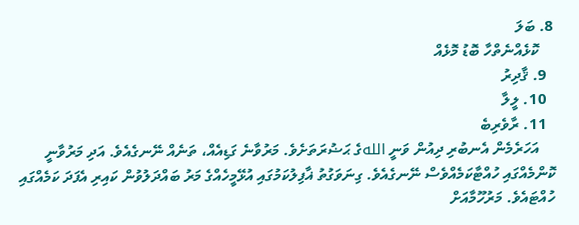8. ބަލަ
    ކޮޅެއްނެތްހާ ބޮޑު މޮޅެއް
  9. ޤާދިރު
  10. ލީލާ
  11. ރާވެރިބެ
    އަހަރެމެން އެނބުރި ދިއުން ވަނީ اللهގެ ޙަޟުރަތަށެވެ. މަރުވާނެ ގަޑިއެއް، ތަނެއް ނޭނގެއެވެ. އަދި މަރުވާނީ ކޮންމެއްގައި ހުއްޓާކަމެއްވެސް ނޭނގެއެވެ. ގިނަވަގުތު ޣާފިލުކަމުގައި އުޅޭމީހެއްގެ މަރު ބައްދަލުވުން ކައިރި އެފަދަ ކަމެއްގައި ހުއްޓައެވެ. މަރުހޫމާއަށް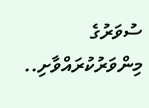ސުވަރުގެ މިންވަރުކުރައްވާށި..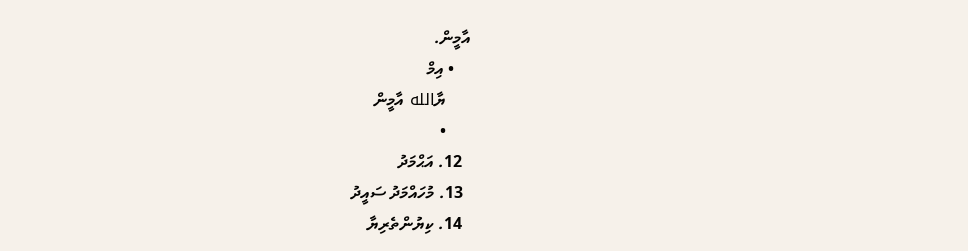އާމީން.
    • އިމް
      ޔާالله އާމީން
      •
  12. އަޙްމަދު
  13. މުހައްމަދު ސައީދު
  14. ކިޔުންތެރިޔާ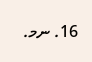16. ނމ.